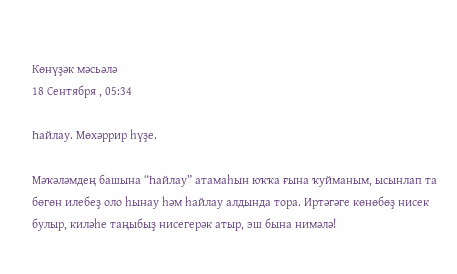Көнүҙәк мәсьәлә
18 Сентября , 05:34

Һайлау. Мөхәррир һүҙе.

Мәҡәләмдең башына “Һайлау” атамаһын юҡҡа ғына ҡуйманым, ысынлап та бөгөн илебеҙ оло һынау һәм һайлау алдында тора. Иртәгәге көнөбөҙ нисек булыр, киләһе таңыбыҙ нисегерәк атыр, эш бына нимәлә!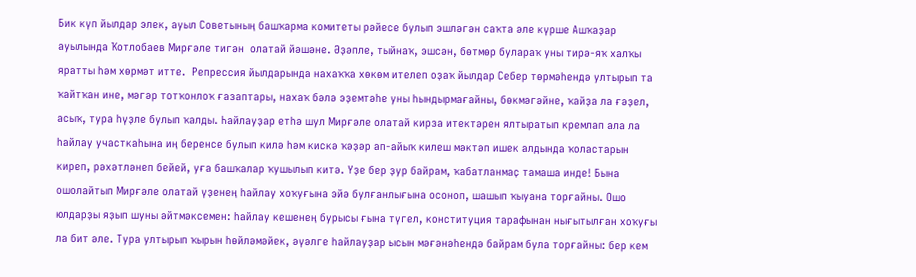Бик күп йылдар элек, ауыл Советының башҡарма комитеты рәйесе булып эшләгән саҡта әле күрше Ашҡаҙар ауылында Ҡотлобаев Мирғәле тигән  олатай йәшәне. Әҙәпле, тыйнаҡ, эшсән, бөтмөр булараҡ уны тирә-яҡ халҡы яратты һәм хөрмәт итте.  Репрессия йылдарында нахаҡҡа хөкөм ителеп оҙаҡ йылдар Себер төрмәһендә ултырып та ҡайтҡан ине, мәгәр тотҡонлоҡ ғазаптары, нахаҡ бәлә эҙемтәһе уны һындырмағайны, бөкмәгәйне, ҡайҙа ла ғәҙел, асыҡ, тура һүҙле булып ҡалды. Һайлауҙар етһә шул Мирғәле олатай кирза итектәрен ялтыратып кремлап ала ла һайлау участкаһына иң беренсе булып килә һәм кискә ҡәҙәр ап-айыҡ килеш мәктәп ишек алдында ҡоластарын киреп, рәхәтләнеп бейей, уға башҡалар ҡушылып китә. Үҙе бер ҙур байрам, ҡабатланмаҫ тамаша инде! Бына ошолайтып Мирғәле олатай үҙенең һайлау хоҡуғына эйә булғанлығына осоноп, шашып ҡыуана торғайны. Ошо юлдарҙы яҙып шуны әйтмәксемен: һайлау кешенең бурысы ғына түгел, конституция тарафынан нығытылған хоҡуғы ла бит әле. Тура ултырып ҡырын һөйләмәйек, әүәлге һайлауҙар ысын мәғәнәһендә байрам була торғайны: бер кем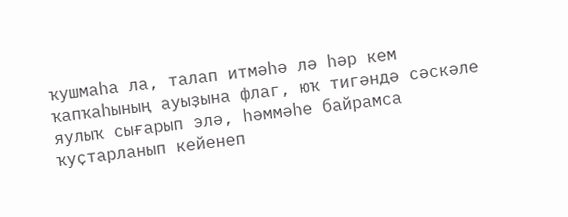ҡушмаһа ла, талап итмәһә лә һәр кем ҡапҡаһының ауыҙына флаг, юҡ тигәндә сәскәле яулыҡ сығарып элә, һәммәһе байрамса ҡуҫтарланып кейенеп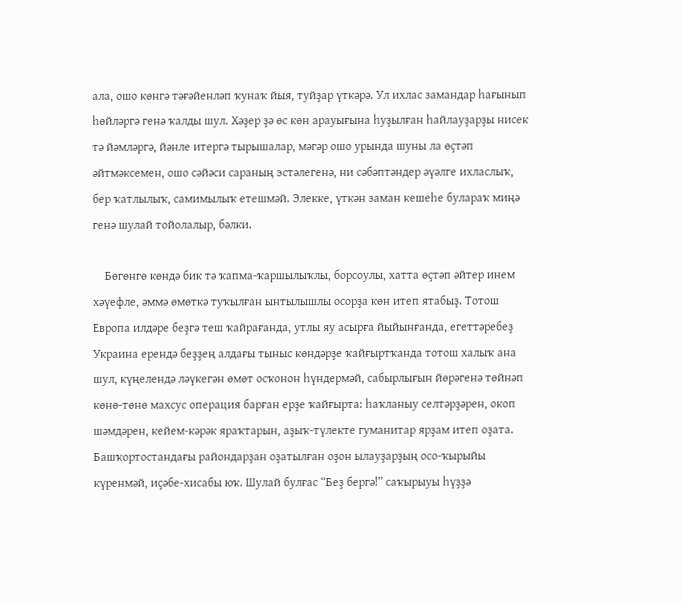ала, ошо көнгә тәғәйенләп ҡунаҡ йыя, туйҙар үткәрә. Ул ихлас замандар һағынып һөйләргә генә ҡалды шул. Хәҙер ҙә өс көн арауығына һуҙылған һайлауҙарҙы нисек тә йәмләргә, йәнле итергә тырышалар, мәгәр ошо урында шуны ла өҫтәп әйтмәксемен, ошо сәйәси сараның эстәлегенә, ни сәбәптәндер әүәлге ихласлыҡ, бер ҡатлылыҡ, самимылыҡ етешмәй. Элекке, үткән заман кешеһе булараҡ миңә генә шулай тойолалыр, бәлки.

    Бөгөнгө көндә бик тә ҡапма-ҡаршылыҡлы, борсоулы, хатта өҫтәп әйтер инем хәүефле, әммә өмөткә туҡылған ынтылышлы осорҙа көн итеп ятабыҙ. Тотош Европа илдәре беҙгә теш ҡайрағанда, утлы яу асырға йыйынғанда, егеттәребеҙ Украина ерендә беҙҙең алдағы тыныс көндәрҙе ҡайғыртҡанда тотош халыҡ ана шул, күңелендә ләүкегән өмөт осҡонон һүндермәй, сабырлығын йөрәгенә төйнәп көнө-төнө махсус операция барған ерҙе ҡайғырта: һаҡланыу селтәрҙәрен, окоп шәмдәрен, кейем-кәрәк яраҡтарын, аҙыҡ-түлекте гуманитар ярҙам итеп оҙата. Башҡортостандағы райондарҙан оҙатылған оҙон ылауҙарҙың осо-ҡырыйы күренмәй, иҫәбе-хисабы юҡ. Шулай булғас “Беҙ бергә!” саҡырыуы һүҙҙә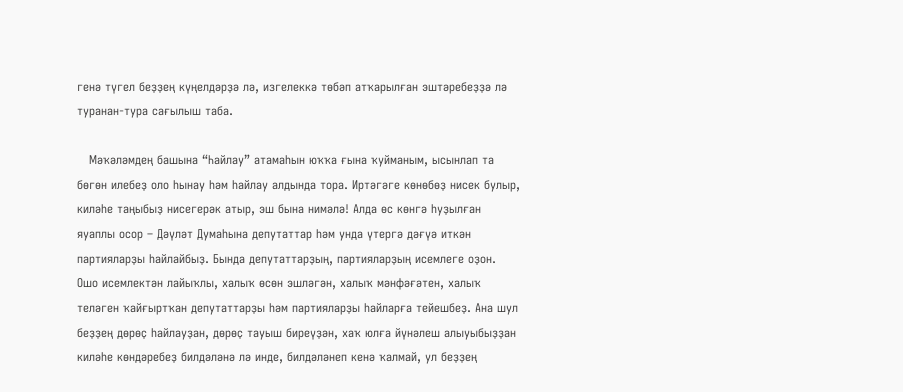генә түгел беҙҙең күңелдәрҙә лә, изгелеккә төбәп атҡарылған эштәребеҙҙә лә туранан-тура сағылыш таба.

   Мәҡәләмдең башына “Һайлау” атамаһын юҡҡа ғына ҡуйманым, ысынлап та бөгөн илебеҙ оло һынау һәм һайлау алдында тора. Иртәгәге көнөбөҙ нисек булыр, киләһе таңыбыҙ нисегерәк атыр, эш бына нимәлә! Алда өс көнгә һуҙылған яуаплы осор – Дәүләт Думаһына депутаттар һәм унда үтергә дәғүә иткән партияларҙы һайлайбыҙ. Бында депутаттарҙың, партияларҙың исемлеге оҙон. Ошо исемлектән лайыҡлы, халыҡ өсөн эшләгән, халыҡ мәнфәғәтен, халыҡ теләген ҡайғыртҡан депутаттарҙы һәм партияларҙы һайларға тейешбеҙ. Ана шул беҙҙең дөрөҫ һайлауҙан, дөрөҫ тауыш биреүҙән, хаҡ юлға йүнәлеш алыуыбыҙҙан киләһе көндәребеҙ билдәләнә лә инде, билдәләнеп кенә ҡалмай, ул беҙҙең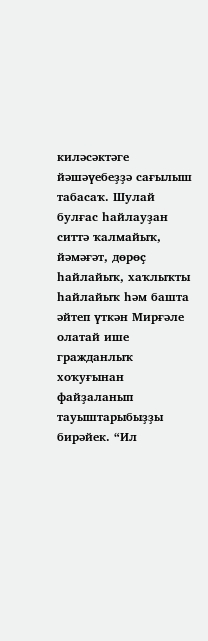киләсәктәге йәшәүебеҙҙә сағылыш табасаҡ. Шулай булғас һайлауҙан ситтә ҡалмайыҡ, йәмәғәт, дөрөҫ һайлайыҡ, хаҡлыҡты һайлайыҡ һәм башта әйтеп үткән Мирғәле олатай ише гражданлыҡ хоҡуғынан файҙаланып тауыштарыбыҙҙы бирәйек. “Ил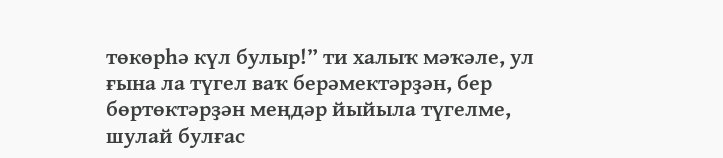төкөрһә күл булыр!” ти халыҡ мәҡәле, ул ғына ла түгел ваҡ берәмектәрҙән, бер бөртөктәрҙән меңдәр йыйыла түгелме, шулай булғас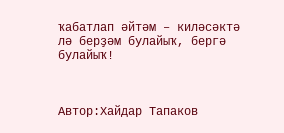ҡабатлап әйтәм – киләсәктә лә берҙәм булайыҡ, бергә булайыҡ!



Автор:Хайдар Тапаков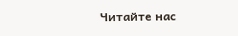Читайте нас